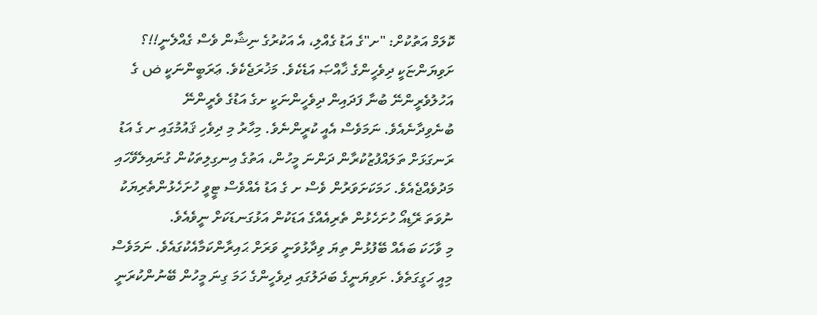ކޮލަމް އަތުކުށް: "ށ"ގެ އަޑު ގެއްލި، އެ އަކުރުގެ ނިޝާން ވެސް ގެއްލެނީ!!؟
ށަވިޔަންޏަކީ ދިވެހީންގެ ޚާއްޞަ އަޑެކެވެ. މަޚުރަޖެކެވެ. ޢަރަބީންނަކީ ض ގެ އަހުލުވެރީންނޭ ބުނާ ފަދައިން ދިވެހީންނަކީ ށގެ އަޑުގެ ވެރީންނޭ ބުނެވިދާނެއެވެ. ނަމަވެސް އެއީ ކުރީންނެވެ. މިހާރު މި ދިވެހި ޤައުމުގައި ށ ގެ އަޑު ރަނގަޅަށް ތަލައްފުޒުކުރާން ދަންނަ މީހުން، އަތުގެ އިނގިލިތަކުން ގުނައިލެވޭހައި މަދުވެއްޖެއެވެ. ހަމަކަށަވަރުން ވެސް ށ ގެ އަޑު އެއްވެސް ޓީވީ ހުށަހެޅުންތެރިޔަކު ނުވަތަ ރޭޑިއޯ ހުށަހެޅުން ތެރިއެއްގެ އަޑަކުން އަޅުގަނޑަކަށް ނީވެއެވެ.
މި ވާހަކަ ބައެއް ބޭފުޅުން ތިޔަ ވިދާޅުވަނީ ވަރަށް ޙައިރާންކަމާއެކުގައެވެ. ނަމަވެސް މިއީ ހަގީގަތެވެ. ށަވިޔަނީގެ ބަދަލުގައި ދިވެހީންގެ ހަމަ ގިނަ މީހުން ބޭނުންކުރަނީ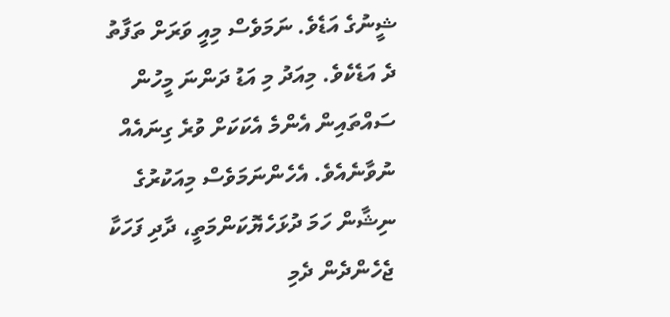ޝީނުގެ އަޑެވެ. ނަމަވެސް މިއީ ވަރަށް ތަފާތު ދެ އަޑެކެވެ. މިއަދު މި އަޑު ދަންނަ މީހުން ސައްތައިން އެންމެ އެކަކަށް ވުރެ ގިނައެއް ނުވާނެއެވެ. އެހެންނަމަވެސް މިއަކުރުގެ ނިޝާން ހަމަ ދުޅަހެޔޮކަންމަތީ، ދާދި ފަހަކާ ޖެހެންދެން ދެމި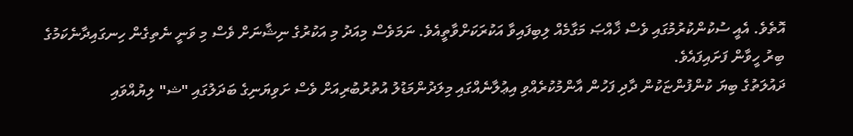އޮތެވެ. އެއީ ސުކުންކުރުމުގައި ވެސް ޚާއްޞަ މަގާމެއް ލިބިފައިވާ އަކުރަކަށްވާތީއެވެ. ނަމަވެސް މިއަދު މި އަކުރުގެ ނިޝާނަށް ވެސް މި ވަނީ ނެތިގެން ހިނގައިދާނެކަމުގެ ބިރު ހީވާން ފަށައިފައެވެ.
ދައުލަތުގެ ބިޔަ ކުންފުންޏަކުން ދާދި ފަހުން އާންމުކުރެއްވި އިޢުލާނެއްގައި މިލަދުންމަޑުލު އުތުރުބުރިއަށް ވެސް ށަވިޔަނިގެ ބަދަލުގައި "ޝ" ލިޔުއްވައި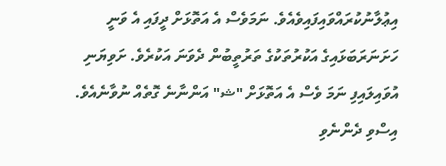އިޢުލާނުކުރައްވައިފައިވެއެވެ. ނަމަވެސް އެ އަތޮޅަށް ދީފައި އެ ވަނީ ހަށަނަރަބަޅައިގެ އަކުރުތަކުގެ ތަރުތީބުން ދެވަނަ އަކުރެވެ. ށަވިޔަނި އުވައިލައިފި ނަމަ ވެސް އެ އަތޮޅަށް "ޝ" އަންނާނެ ގޮތެއް ނުވާނެއެވެ.
އިސްވި ދެންނެވި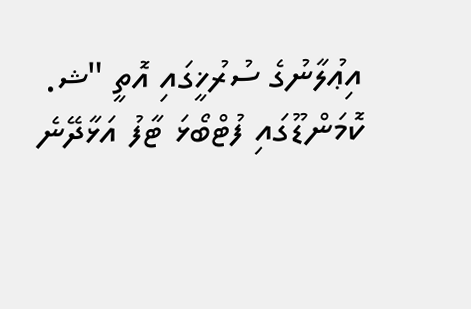އިޢުލާނުގެ ސުރުޚީގައި އޮތީ "ޝ. ކޮމަންޑޫގައި ފުޓްބޯޅަ ޓާފު އަޅާދޭނެ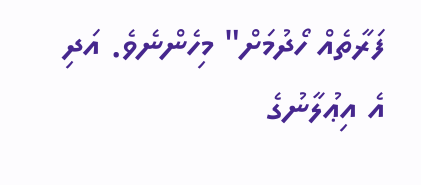ފަރާތެއް ހޯދުމަށް" މިހެންނެވެ. އަދި އެ އިޢުލާނުގެ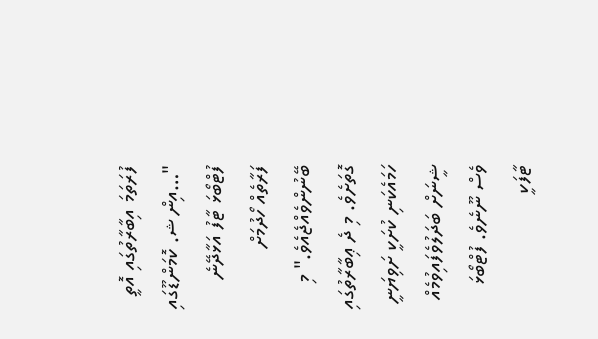ފުރަތަމަ އިބާރާތުގައި އޮތީ  "…އިން ޝ. ކޮމަންޑޫގައި ފުޓްބޯޅަ ޓާފު އަޅާދޭނެ ފަރާތެއް ހޯދުމަށް ބޭނުންވެއްޖެއެވެ." މި ގޮތަށެވެ. މި ދެ ޢިބާރާތުގައި ހަމައެކަނި ކުށަކީ ށަވިޔަނީ ޝީނަށް ބަދަލުވެފައިވުމެއް ވެސް ނޫނެވެ. ފުޓްބޯޅަ ޓާފަކީ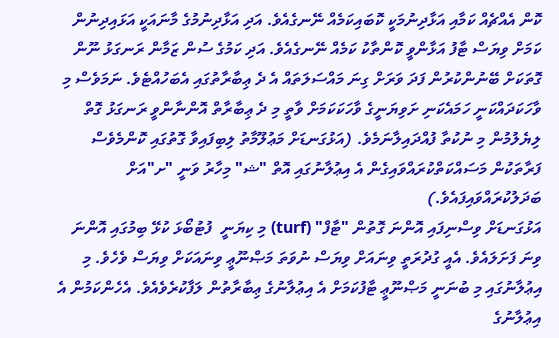ކޮން އެއްޗެއް ކަމާއި އަޅާދިނުމަކީ ކޮބައިކަމެއް ނޭނގެއެވެ. އަދި އަޅާދިނުމުގެ މާނައަކީ އަޅައިދިނުން ކަމަށް ވިޔަސް ޓާފު އަޅާންވީ ކޮންތާކު ކަމެއް ނޭނގެއެވެ. އަދި ކަމުގެ ސުން ޒަމާން ރަނގަޅު ނޫން ގޮތަކަށް ބޭނުންކުރުން ފަދަ ވަރަށް ގިނަ މައްސަލަތައް އެ ދެ ޢިބާރާތުގައި އެބަހުއްޓެވެ. ނަމަވެސް މި ވާހަކަދައްކަނީ ހަމައެކަނި ށަވިޔަނީގެ ވާހަކަކަމަށް ވާތީ މި ދެ ޢިބާރާތް އޮންނާންވީ ރަނގަޅު ގޮތް ލިޔެލުމުން މި ނުކުތާ ފުއްދައިލާނަމެވެ. (އަޅުގަނޑަށް މަޢުލޫމާތު ލިބިފައިވާ ގޮތުގައި ކޮންމެވެސް ފަރާތަކުން މަސައްކަތްކުރައްވައިގެން އެ އިޢުލާނުގައި އޮތް "ޝ" މިހާރު ވަނީ "ށ"އަށް ބަދަލުކުރައްވައިފައެވެ.)
އަޅުގަނޑަށް ވިސްނިފައި އޮންނަ ގޮތުން "ޓާފް" (turf) މި ކިޔަނީ  ފުޓުބޯޅަ ކުޅޭ ބިމުގައި އޮންނަ ވިނަ ފަށަލައެވެ. އެއީ ގުދުރަތީ ވިނައަށް ވިޔަސް ނުވަތަ މަޞްނޫޢީ ވިނައަކަށް ވިޔަސް ވެހެވެ. މި އިޢުލާނުގައި މި ބުނަނީ މަޞްނޫޢީ ޓާފުކަމަށް އެ އިޢުލާނުގެ ޢިބާރާތުން ލަފާކުރެވެއެވެ. އެހެންކަމުން އެ އިޢުލާނުގެ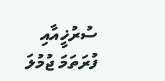ސުރުޚީއާއި ފުރަތަމަ ޖުމުލަ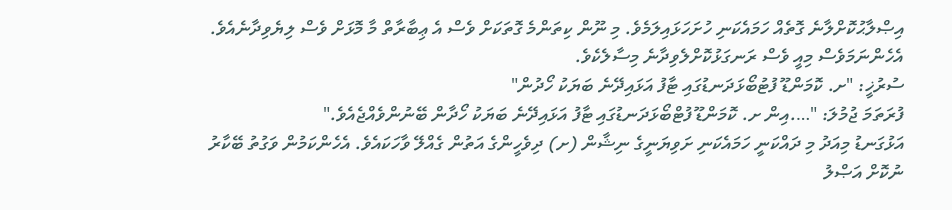އިޞްލާޙުކޮށްލާނެ ގޮތެއް ހަމައެކަނި ހުށަހަޅައިލަމެވެ. މި ނޫން ކިތަންމެ ގޮތަކަށް ވެސް އެ ޢިބާރާތް މާ މޮޅަށް ވެސް ލިޔެވިދާނެއެވެ. އެހެންނަމަވެސް މިއީ ވެސް ރަނގަޅުކޮށްލެވިދާނެ މިސާލެކެވެ.
ސުރުޚީ: "ށ. ކޮމަންޑޫ ފުޓުބޯޅަދަނޑުގައި ޓާފު އަޅައިދޭނެ ބަޔަކު ހޯދުން"
ފުރަތަމަ ޖުމުލަ: "….އިން ށ. ކޮމަންޑޫ ފުޓްބޯޅަދަނޑުގައި ޓާފު އަޅައިދޭނެ ބަޔަކު ހޯދާން ބޭނުންވެއްޖެއެވެ."
އަޅުގަނޑު މިއަދު މި ދައްކަނީ ހަމައެކަނި ށަވިޔަނީގެ ނިޝާން (ށ) ދިވެހީންގެ އަތުން ގެއްލޭ ވާހަކައެވެ. އެހެންކަމުން ވަގުތު ބޭކާރު ނުކޮށް އަޞްލު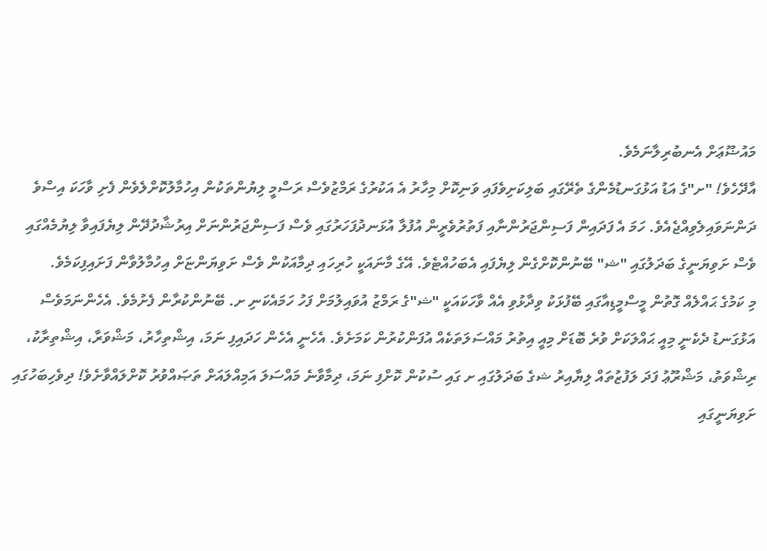މައުޟޫޢަށް އެނބުރިލާނަމެވެ.
އާދޭހެވެ! "ށ"ގެ އަޑު އަޅުގަނޑުމެންގެ ތެރޭގައި ބަލިކަށިވެފައި ވަނިކޮށް މިހާރު އެ އަކުރުގެ ރަމްޒުވެސް ރަސްމީ ލިޔުންތަކުން އިހުމާލުކޮށްލެވެން ފެށި ވާހަކަ އިސްވެ ދަންނަވައިލެވިއްޖެއެވެ. ހަމަ އެ ފަދައިން ފަސިންޖަރުންނާއި ފަތުރުވެރީން އުފުލާ އުޅަނދުފަހަރުގައި ވެސް ފަސިންޖަރުންނަށް އިރުޝާދުދޭން ލިޔެފައިވާ ލިޔުމެއްގައި ވެސް ށަވިޔަނީގެ ބަދަލުގައި "ޝ" ބޭނުންކޮށްގެން ލިޔެފައި އެބަހުއްޓެވެ. އޭގެ މާނައަކީ ހުރިހައި ދިމާއަކުން ވެސް ށަވިޔަންޏަށް އިހުމާލުވާން ފަށައިފިކަމެވެ.
މި ކަމުގެ ޙައްލެއް ގޮތުން މީސްމީޑިއާގައި ބޭފުޅަކު ވިދާޅުވި އެއް ވާހަކައަކީ "ޝ"ގެ ރަމްޒު އުވައިލުމަށް ފަހު ހަމައެކަނި ށ. ބޭނުންކުރާން ފެށުމެވެ. އެހެންނަމަވެސް އަޅުގަނޑު ދެކެނީ މިއީ ޙައްލަކަށް ވުރެ ބޮޑަށް މިއީ އިތުރު މައްސަލަތަކެއް އުފަންކުރުން ކަމަށެވެ. އެހެނީ އެހެން ހަދައިފި ނަމަ، އިޝްތިހާރު، މަޝްވަރާ، އިޝްތިރާކު، ރިޝްވަތު، މަޝްރޫޢު ފަދަ ލަފުޒުތައް ލިޔާއިރު ޝގެ ބަދަލުގައި ށ ގައި ސުކުން ކޮށްފި ނަމަ، ދިމާވާނެ މައްސަލަ އަމިއްލައަށް ތަޞައްވުރު ކޮށްލައްވާށެވެ! ދިވެހިބަހުގައި ށަވިޔަނީގައި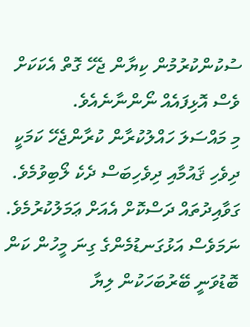ސުކުންކުރުމުން ކިޔާން ޖެހޭ ގޮތް އެކަކަށް ވެސް އޮޅިފައެއް ނޯންނާނެއެވެ.
މި މައްސަލަ ހައްލުކުރާން ކުރާންޖެހޭ ކަމަކީ ދިވެހި ޤައުމާއި ދިވެހިބަސް ދެކެ ލޯބިވުމެވެ. ގަވާއިދުތައް ދަސްކޮށް އެއަށް ޢަމަލުކުރުމެވެ. ނަމަވެސް އަޅުގަނޑުމެންގެ ގިނަ މީހުން ކަން ބޮޑުވަނީ ބޭރުބަހަކުން ލިޔާ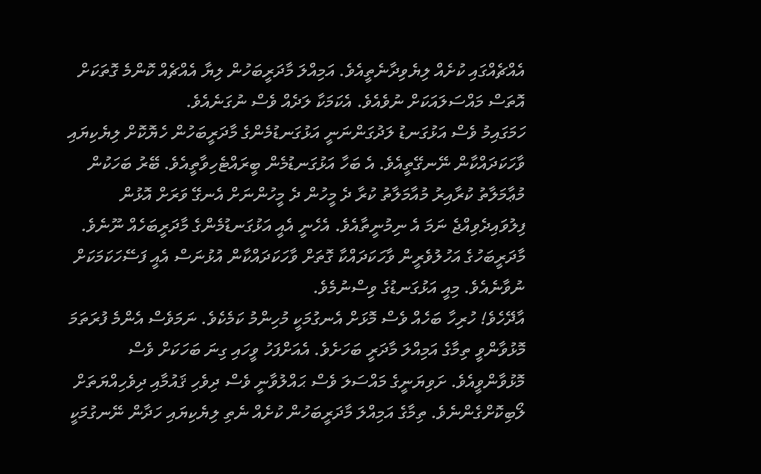އެއްޗެއްގައި ކުށެއް ލިޔެވިދާނެތީއެވެ. އަމިއްލަ މާދަރީބަހުން ލިޔާ އެއްޗެއް ކޮންމެ ގޮތަކަށް އޮތަސް މައްސަލައަކަށް ނުވެއެވެ. އެކަމަކާ ލަދެއް ވެސް ނުގަނެއެވެ.
ހަމަގައިމު ވެސް އަޅުގަނޑު ލަދުގަންނަނީ އަޅުގަނޑުމެންގެ މާދަރީބަހުން ހެޔޮކޮށް ލިޔެކިޔައި ވާހަކަދައްކާން ނޭނގޭތީއެވެ. އެ ބަހާ އަޅުގަނޑުމެން ބީރައްޓެހިވާތީއެވެ. ބޭރު ބަހަކުން މުޢާމަލާތު ކުރާއިރު މުއާމަލާތު ކުރާ ދެ މީހުން ދެ މީހުންނަށް އެނގޭ ވަރަށް އޮޅުން ފިލުވައިދެވިއްޖެ ނަމަ އެ ނިމުނީތާއެވެ. އެހެނީ އެއީ އަޅުގަނޑުމެންގެ މާދަރީބަހެއް ނޫނެވެ. މާދަރީބަހުގެ އަހުލުވެރީން ވާހަކަދައްކާ ގޮތަށް ވާހަކަދައްކާން އުޅުނަސް އެއީ ފަސޭހަކަމަކަށް ނުވާނެއެވެ. މިއީ އަޅުގަނޑުގެ ވިސްނުމެވެ.
އާދޭހެވެ! ހުރިހާ ބަހެއް ވެސް މޮޅަށް އެނގުމަކީ މުހިންމު ކަމެކެވެ. ނަމަވެސް އެންމެ ފުރަތަމަ މޮޅުވާންވީ ތިމާގެ އަމިއްލަ މާދަރީ ބަހަށެވެ. އެއަށްފަހު ވީހައި ގިނަ ބަހަކަށް ވެސް މޮޅުވާންވީއެވެ. ށަވިޔަނީގެ މައްސަލަ ވެސް ޙައްލުވާނީ ވެސް ދިވެހި ޤައުމާއި ދިވެހިއްޔަތަށް ލޯބިކޮށްގެންނެވެ. ތިމާގެ އަމިއްލަ މާދަރީބަހުން ކުށެއް ނެތި ލިޔެކިޔައި ހަދާން ނޭނގުމަކީ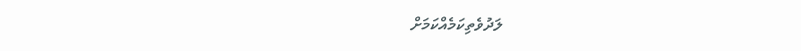ލަދުވެތިކަމެއްކަމަށް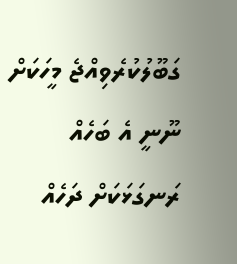ގަބޫލުކުރެވިއްޖެ މީހަކަށް ނޫނީ އެ ބަހެއް ރަނގަޅަކަށް ދަހެއް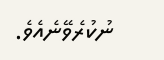ނުކުރެވޭނެއެވެ.